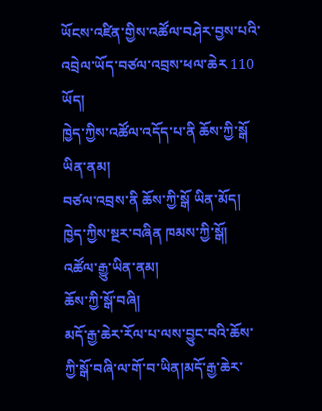ཡོངས་འཛིན་གྱིས་འཚོལ་བཤེར་བྱས་པའི་འབྲེལ་ཡོད་བཙལ་འབྲས་ཕལ་ཆེར 110 ཡོད།
ཁྱེད་ཀྱིས་འཚོལ་འདོད་པ་ནི ཆོས་ཀྱི་སྒོ ཡིན་ནམ།
བཙལ་འབྲས་ནི ཆོས་ཀྱི་སྒོ ཡིན་མོད། ཁྱེད་ཀྱིས་སྔར་བཞིན ཁམས་ཀྱི་སྒོ། འཚོལ་རྒྱུ་ཡིན་ནམ།
ཆོས་ཀྱི་སྒོ་བཞི།
མདོ་རྒྱ་ཆེར་རོལ་པ་ལས་བྱུང་བའི་ཆོས་ཀྱི་སྒོ་བཞི་ལ་གོ་བ་ཡིན།མདོ་རྒྱ་ཆེར་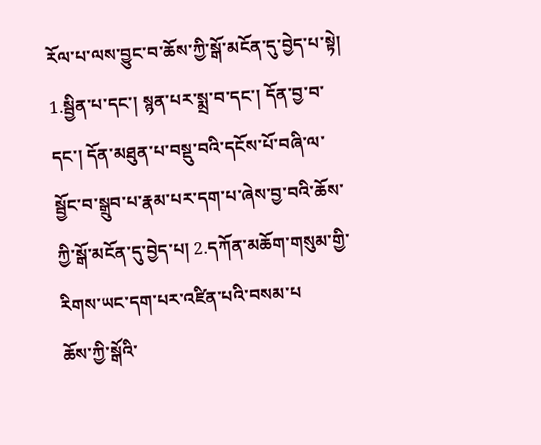རོལ་པ་ལས་བྱུང་བ་ཆོས་ཀྱི་སྒོ་མངོན་དུ་བྱེད་པ་སྟེ། 1.སྦྱིན་པ་དང་། སྙན་པར་སྨྲ་བ་དང་། དོན་བྱ་བ་དང་། དོན་མཐུན་པ་བསྡུ་བའི་དངོས་པོ་བཞི་ལ་སྦྱོང་བ་སྒྲུབ་པ་རྣམ་པར་དག་པ་ཞེས་བྱ་བའི་ཆོས་ཀྱི་སྒོ་མངོན་དུ་བྱེད་པ། 2.དཀོན་མཆོག་གསུམ་གྱི་རིགས་ཡང་དག་པར་འཛིན་པའི་བསམ་པ
ཆོས་ཀྱི་སྒོའི་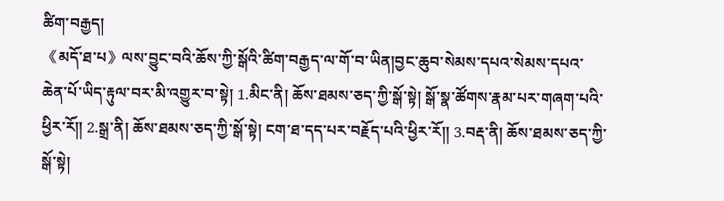ཚིག་བརྒྱད།
《མདོ་ཐ་པ》ལས་བྱུང་བའི་ཆོས་ཀྱི་སྒོའི་ཚིག་བརྒྱད་ལ་གོ་བ་ཡིན།བྱང་ཆུབ་སེམས་དཔའ་སེམས་དཔའ་ཆེན་པོ་ཡིད་རྟུལ་བར་མི་འགྱུར་བ་སྟེ། 1.མིང་ནི། ཆོས་ཐམས་ཅད་ཀྱི་སྒོ་སྟེ། སྒོ་སྣ་ཚོགས་རྣམ་པར་གཞག་པའི་ཕྱིར་རོ༎ 2.སྒྲ་ནི། ཆོས་ཐམས་ཅད་ཀྱི་སྒོ་སྟེ། ངག་ཐ་དད་པར་བརྗོད་པའི་ཕྱིར་རོ༎ 3.བརྡ་ནི། ཆོས་ཐམས་ཅད་ཀྱི་སྒོ་སྟེ།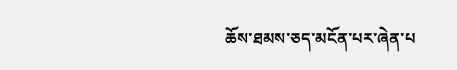ཆོས་ཐམས་ཅད་མངོན་པར་ཞེན་པ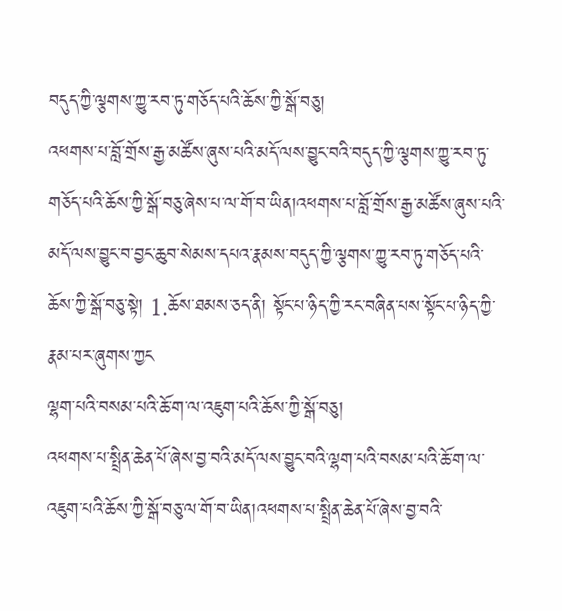བདུད་ཀྱི་ལྕགས་ཀྱུ་རབ་ཏུ་གཅོད་པའི་ཆོས་ཀྱི་སྒོ་བཅུ།
འཕགས་པ་བློ་གྲོས་རྒྱ་མཚོས་ཞུས་པའི་མདོ་ལས་བྱུང་བའི་བདུད་ཀྱི་ལྕགས་ཀྱུ་རབ་ཏུ་གཅོད་པའི་ཆོས་ཀྱི་སྒོ་བཅུ་ཞེས་པ་ལ་གོ་བ་ཡིན།འཕགས་པ་བློ་གྲོས་རྒྱ་མཚོས་ཞུས་པའི་མདོ་ལས་བྱུང་བ་བྱང་ཆུབ་སེམས་དཔའ་རྣམས་བདུད་ཀྱི་ལྕགས་ཀྱུ་རབ་ཏུ་གཅོད་པའི་ཆོས་ཀྱི་སྒོ་བཅུ་སྟེ། 1.ཆོས་ཐམས་ཅད་ནི། སྟོང་པ་ཉིད་ཀྱི་རང་བཞིན་པས་སྟོང་པ་ཉིད་ཀྱི་རྣམ་པར་ཞུགས་ཀྱང
ལྷག་པའི་བསམ་པའི་ཆོ་ག་ལ་འཇུག་པའི་ཆོས་ཀྱི་སྒོ་བཅུ།
འཕགས་པ་སྤྲིན་ཆེན་པོ་ཞེས་བྱ་བའི་མདོ་ལས་བྱུང་བའི་ལྷག་པའི་བསམ་པའི་ཆོ་ག་ལ་འཇུག་པའི་ཆོས་ཀྱི་སྒོ་བཅུ་ལ་གོ་བ་ཡིན།འཕགས་པ་སྤྲིན་ཆེན་པོ་ཞེས་བྱ་བའི་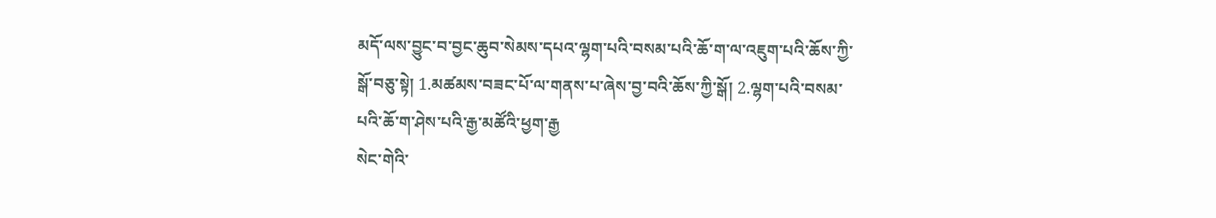མདོ་ལས་བྱུང་བ་བྱང་ཆུབ་སེམས་དཔའ་ལྷག་པའི་བསམ་པའི་ཆོ་ག་ལ་འཇུག་པའི་ཆོས་ཀྱི་སྒོ་བཅུ་སྟེ། 1.མཚམས་བཟང་པོ་ལ་གནས་པ་ཞེས་བྱ་བའི་ཆོས་ཀྱི་སྒོ། 2.ལྷག་པའི་བསམ་པའི་ཆོ་ག་ཤེས་པའི་རྒྱ་མཚོའི་ཕྱག་རྒྱ
སེང་གེའི་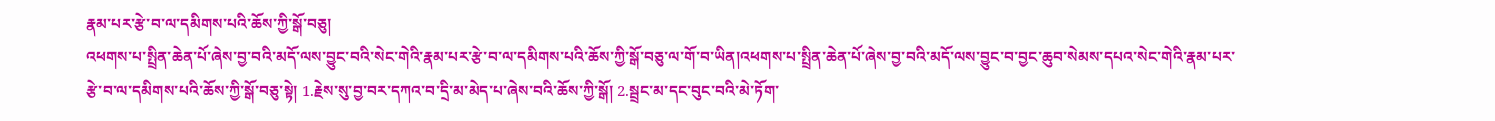རྣམ་པར་རྩེ་བ་ལ་དམིགས་པའི་ཆོས་ཀྱི་སྒོ་བཅུ།
འཕགས་པ་སྤྲིན་ཆེན་པོ་ཞེས་བྱ་བའི་མདོ་ལས་བྱུང་བའི་སེང་གེའི་རྣམ་པར་རྩེ་བ་ལ་དམིགས་པའི་ཆོས་ཀྱི་སྒོ་བཅུ་ལ་གོ་བ་ཡིན།འཕགས་པ་སྤྲིན་ཆེན་པོ་ཞེས་བྱ་བའི་མདོ་ལས་བྱུང་བ་བྱང་ཆུབ་སེམས་དཔའ་སེང་གེའི་རྣམ་པར་རྩེ་བ་ལ་དམིགས་པའི་ཆོས་ཀྱི་སྒོ་བཅུ་སྟེ། 1.རྗེས་སུ་བྱ་བར་དཀའ་བ་དྲི་མ་མེད་པ་ཞེས་བའི་ཆོས་ཀྱི་སྒོ། 2.སྦྲང་མ་དང་བུང་བའི་མེ་ཏོག་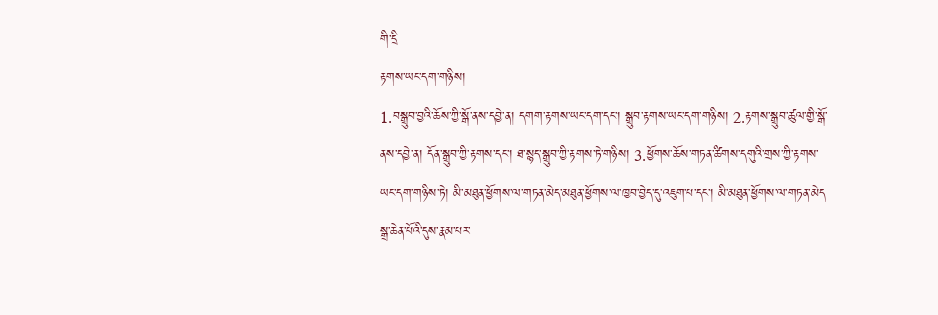གི་དྲི
རྟགས་ཡང་དག་གཉིས།
1.བསྒྲུབ་བྱའི་ཆོས་ཀྱི་སྒོ་ནས་དབྱེ་ན། དགག་རྟགས་ཡང་དག་དང་། སྒྲུབ་རྟགས་ཡང་དག་གཉིས། 2.རྟགས་སྒྲུབ་ཚུལ་གྱི་སྒོ་ནས་དབྱེ་ན། དོན་སྒྲུབ་ཀྱི་རྟགས་དང་། ཐ་སྙད་སྒྲུབ་ཀྱི་རྟགས་ཏེ་གཉིས། 3.ཕྱོགས་ཆོས་གཏན་ཚིགས་དགུའི་གྲས་ཀྱི་རྟགས་ཡང་དག་གཉིས་ཏེ། མི་མཐུན་ཕྱོགས་ལ་གཏན་མེད་མཐུན་ཕྱོགས་ལ་ཁྱབ་བྱེད་དུ་འཇུག་པ་དང་། མི་མཐུན་ཕྱོགས་ལ་གཏན་མེད
སྒྲ་ཆེན་པོའི་དུས་རྣམ་པར་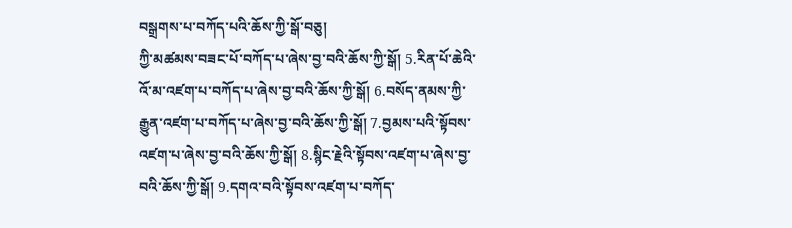བསྒྲགས་པ་བཀོད་པའི་ཆོས་ཀྱི་སྒོ་བཅུ།
ཀྱི་མཚམས་བཟང་པོ་བཀོད་པ་ཞེས་བྱ་བའི་ཆོས་ཀྱི་སྒོ། 5.རིན་པོ་ཆེའི་འོ་མ་འཛག་པ་བཀོད་པ་ཞེས་བྱ་བའི་ཆོས་ཀྱི་སྒོ། 6.བསོད་ནམས་ཀྱི་རྒྱུན་འཛག་པ་བཀོད་པ་ཞེས་བྱ་བའི་ཆོས་ཀྱི་སྒོ། 7.བྱམས་པའི་སྟོབས་འཛག་པ་ཞེས་བྱ་བའི་ཆོས་ཀྱི་སྒོ། 8.སྙིང་རྗེའི་སྟོབས་འཛག་པ་ཞེས་བྱ་བའི་ཆོས་ཀྱི་སྒོ། 9.དགའ་བའི་སྟོབས་འཛག་པ་བཀོད་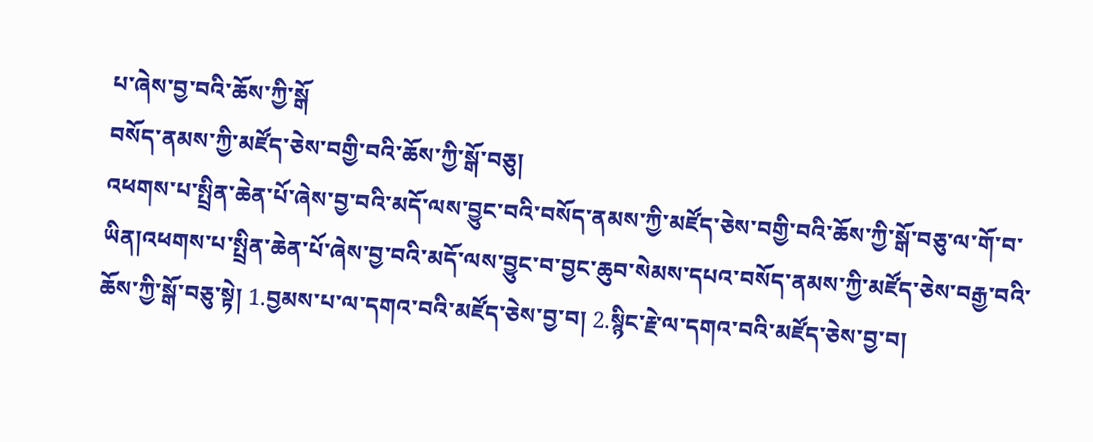པ་ཞེས་བྱ་བའི་ཆོས་ཀྱི་སྒོ
བསོད་ནམས་ཀྱི་མཛོད་ཅེས་བགྱི་བའི་ཆོས་ཀྱི་སྒོ་བཅུ།
འཕགས་པ་སྤྲིན་ཆེན་པོ་ཞེས་བྱ་བའི་མདོ་ལས་བྱུང་བའི་བསོད་ནམས་ཀྱི་མཛོད་ཅེས་བགྱི་བའི་ཆོས་ཀྱི་སྒོ་བཅུ་ལ་གོ་བ་ཡིན།འཕགས་པ་སྤྲིན་ཆེན་པོ་ཞེས་བྱ་བའི་མདོ་ལས་བྱུང་བ་བྱང་ཆུབ་སེམས་དཔའ་བསོད་ནམས་ཀྱི་མཛོད་ཅེས་བརྒྱ་བའི་ཆོས་ཀྱི་སྒོ་བཅུ་སྟེ། 1.བྱམས་པ་ལ་དགའ་བའི་མཛོད་ཅེས་བྱ་བ། 2.སྙིང་རྗེ་ལ་དགའ་བའི་མཛོད་ཅེས་བྱ་བ།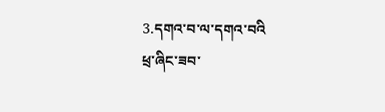3.དགའ་བ་ལ་དགའ་བའི
ཕྲ་ཞིང་ཟབ་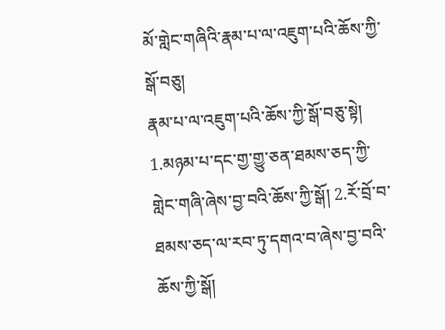མོ་གླེང་གཞིའི་རྣམ་པ་ལ་འཇུག་པའི་ཆོས་ཀྱི་སྒོ་བཅུ།
རྣམ་པ་ལ་འཇུག་པའི་ཆོས་ཀྱི་སྒོ་བཅུ་སྟེ། 1.མཉམ་པ་དང་གྱ་གྱུ་ཅན་ཐམས་ཅད་ཀྱི་གླེང་གཞི་ཞེས་བྱ་བའི་ཆོས་ཀྱི་སྒོ། 2.རོ་བྲོ་བ་ཐམས་ཅད་ལ་རབ་ཏུ་དགའ་བ་ཞེས་བྱ་བའི་ཆོས་ཀྱི་སྒོ།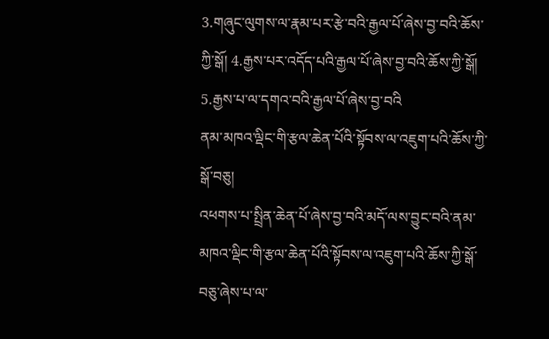3.གཞུང་ལུགས་ལ་རྣམ་པར་རྩེ་བའི་རྒྱལ་པོ་ཞེས་བྱ་བའི་ཆོས་ཀྱི་སྒོ། 4.རྒྱས་པར་འདོད་པའི་རྒྱལ་པོ་ཞེས་བྱ་བའི་ཆོས་ཀྱི་སྒོ། 5.རྒྱས་པ་ལ་དགའ་བའི་རྒྱལ་པོ་ཞེས་བྱ་བའི
ནམ་མཁའ་ལྡིང་གི་རྩལ་ཆེན་པོའི་སྟོབས་ལ་འཇུག་པའི་ཆོས་ཀྱི་སྒོ་བཅུ།
འཕགས་པ་སྤྲིན་ཆེན་པོ་ཞེས་བྱ་བའི་མདོ་ལས་བྱུང་བའི་ནམ་མཁའ་ལྡིང་གི་རྩལ་ཆེན་པོའི་སྟོབས་ལ་འཇུག་པའི་ཆོས་ཀྱི་སྒོ་བཅུ་ཞེས་པ་ལ་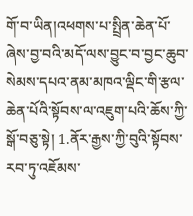གོ་བ་ཡིན།འཕགས་པ་སྤྲིན་ཆེན་པོ་ཞེས་བྱ་བའི་མདོ་ལས་བྱུང་བ་བྱང་ཆུབ་སེམས་དཔའ་ནམ་མཁའ་ལྡིང་གི་རྩལ་ཆེན་པོའི་སྟོབས་ལ་འཇུག་པའི་ཆོས་ཀྱི་སྒོ་བཅུ་སྟེ། 1.ནོར་རྒྱས་ཀྱི་བུའི་སྟོབས་རབ་ཏུ་འཇོམས་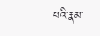པའི་རྣམ་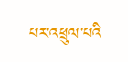པར་འཕྲུལ་པའི